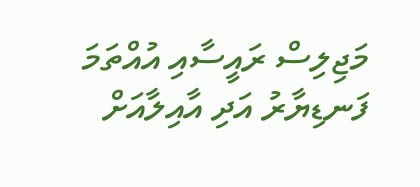މަޖިލިސް ރައީސާއި އުއްތަމަ ފަނޑިޔާރު އަދި އާއިލާއަށް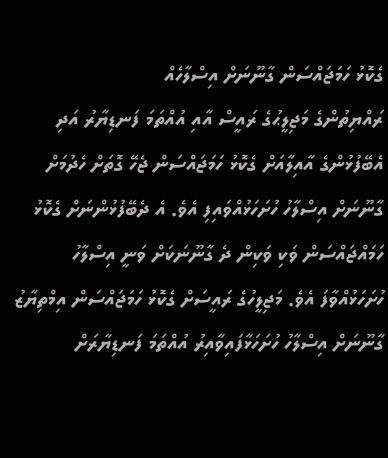ގެކޮޅު ހަމަޖައްސަން ގާނޫނަށް އިސްލާހެއް
ރައްޔިތުންގެ މަޖިލީޙުގެ ރައީސް އާއި އުއްތަމަ ފަނޑިޔާރު އަދި އެބޭފުޅުންގެ އާއިލާއަށް ގެކޮޅު ހަމަޖައްސަން ޖެހޭ ގޮތަށް ހެދުމަށް ގާނޫނަށް އިސްލާހު ހުށަހަޅުއްވައިފި އެވެ. އެ ދެބޭފުޅުންނަށް ގެކޮޅު ހަމައްޖައްސަން ވަކި ވަކިން ދެ ގާނޫނަކަށް ވަނީ އިސްލާހު ހުށަހަޅުއްވާފަ އެވެ. މަޖިލީހުގެ ރައީސަށް ގެކޮޅު ހަމަޖައްސަން އިމްތިޔާޒު ގާނޫނަށް އިސްލާހު ހުށަހަޅާފައިވާއިރު އުއްތަމަ ފަނޑިޔާރަށް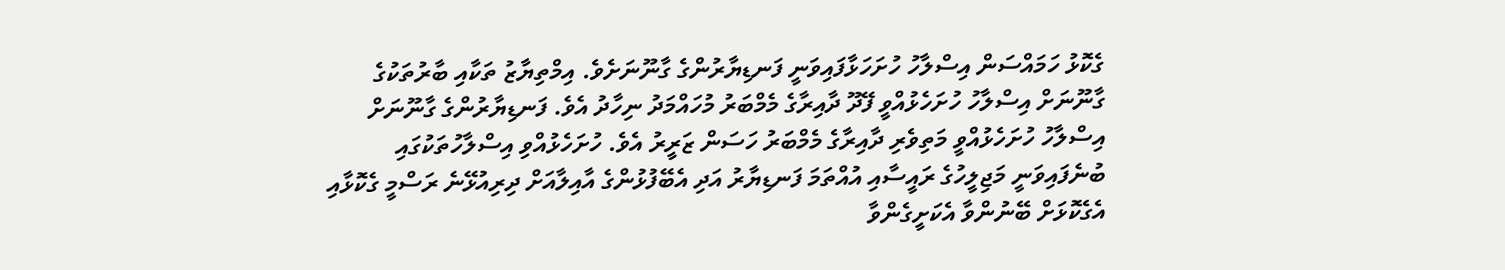ގެކޮޅު ހަމައްސަން އިސްލާހު ހުށަހަޅާފައިވަނީ ފަނޑިޔާރުންގެ ގާނޫނަށެވެ. އިމްތިޔާޒު ތަކާއި ބާރުތަކުގެ ގާނޫނަށް އިސްލާހު ހުށަހެޅުއްވީ ފޭދޫ ދާއިރާގެ މެމްބަރު މުހައްމަދު ނިހާދު އެވެ. ފަނޑިޔާރުންގެ ގާނޫނަށް އިސްލާހު ހުށަހެޅުއްވީ މަތިވެރި ދާއިރާގެ މެމްބަރު ހަސަން ޒަރީރު އެވެ. ހުށަހެޅުއްވި އިސްލާހުތަކުގައި ބުނެފައިވަނީ މަޖިލީހުގެ ރައީސާއި އުއްތަމަ ފަނޑިޔާރު އަދި އެބޭފުޅުންގެ އާއިލާއަށް ދިރިއުޅޭނެ ރަސްމީ ގެކޮޅާއި އެގެކޮޅަށް ބޭނުންވާ އެކަށީގެންވާ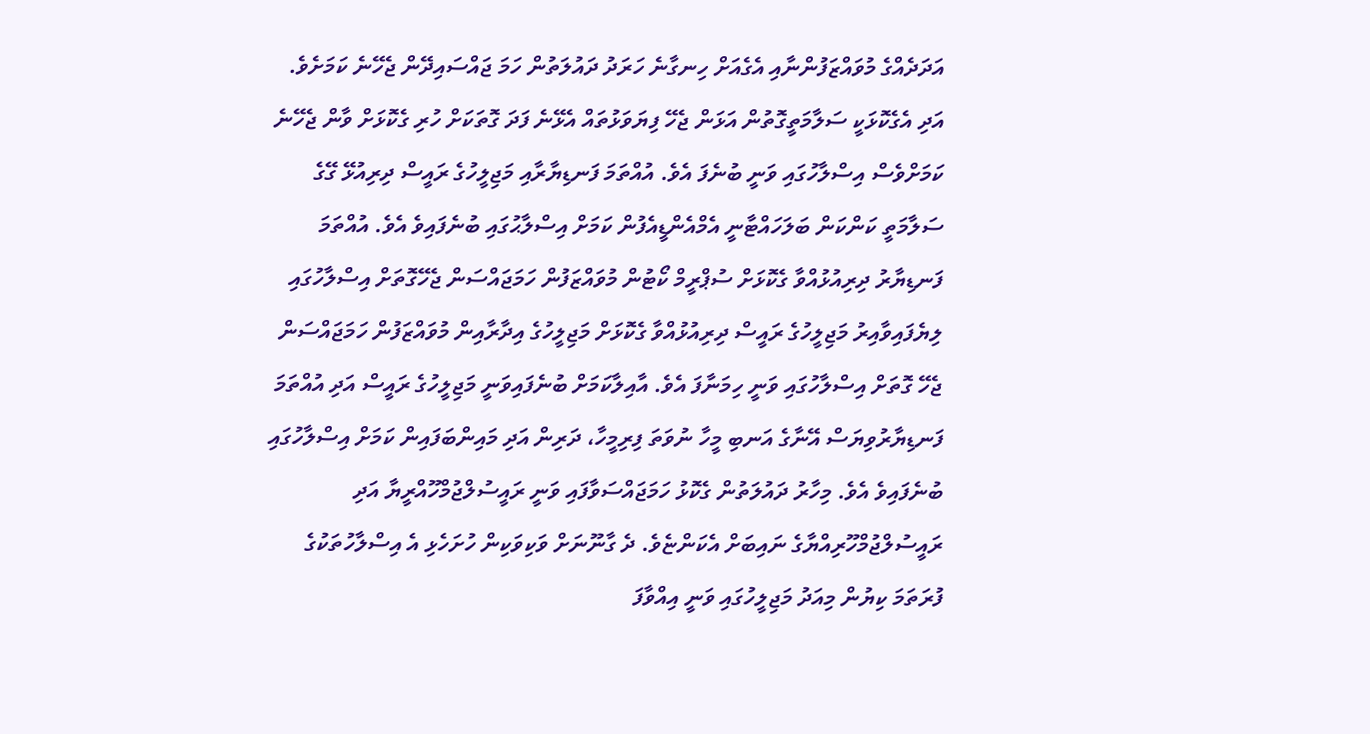އަދަދެއްގެ މުވައްޒަފުންނާއި އެގެއަށް ހިނގާނެ ހަރަދު ދައުލަތުން ހަމަ ޖައްސައިދޭން ޖެހޭނެ ކަމަށެވެ. އަދި އެގެކޮޅަކީ ސަލާމަތީގޮތުން އަޅަން ޖެހޭ ފިޔަވަޅުތައް އެޅޭނެ ފަދަ ގޮތަކަށް ހުރި ގެކޮޅަށް ވާން ޖެހޭނެ ކަމަށްވެސް އިސްލާހުގައި ވަނީ ބުނެފަ އެވެ. އުއްތަމަ ފަނޑިޔާރާއި މަޖިލީހުގެ ރައީސް ދިރިއުޅޭ ގޭގެ ސަލާމަތީ ކަންކަން ބަލަހައްޓާނީ އެމްއެންޑީއެފުން ކަމަށް އިސްލާޙުގައި ބުނެފައިވެ އެވެ. އުއްތަމަ ފަނޑިޔާރު ދިރިއުޅުއްވާ ގެކޮޅަށް ސުޕްރީމް ކޯޓުން މުވައްޒަފުން ހަމަޖައްސަން ޖެހޭގޮތަށް އިސްލާހުގައި ލިޔެފައިވާއިރު މަޖިލީހުގެ ރައީސް ދިރިއުޅުއްވާ ގެކޮޅަށް މަޖިލީހުގެ އިދާރާއިން މުވައްޒަފުން ހަމަޖައްސަން ޖެހޭ ގޮތަށް އިސްލާހުގައި ވަނީ ހިމަނާފަ އެވެ. އާއިލާކަމަށް ބުނެފައިވަނީ މަޖިލީހުގެ ރައީސް އަދި އުއްތަމަ ފަނޑިޔާރުވިޔަސް އޭނާގެ އަނބި މީހާ ނުވަތަ ފިރިމީހާ، ދަރިން އަދި މައިންބަފައިން ކަމަށް އިސްލާހުގައި ބުނެފައިވެ އެވެ. މިހާރު ދައުލަތުން ގެކޮޅު ހަމަޖައްސަވާފައި ވަނީ ރައީސުލްޖުމްހޫއްރީޔާ އަދި ރައީސުލްޖުމްހޫރިއްޔާގެ ނައިބަށް އެކަންޏެވެ. ދެ ގާނޫނަށް ވަކިވަކިން ހުށަހެޅި އެ އިސްލާހުތަކުގެ ފުރަތަމަ ކިޔުން މިއަދު މަޖިލީހުގައި ވަނީ އިއްވާފަ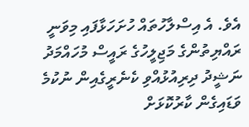އެވެ. އެ އިސްލާހުތައް ހުށަހަޅާފައި މިވަނީ ރައްޔިތުންގެ މަޖިލީހުގެ ރައީސް މުހައްމަދު ނަޝީދު ދިރިއުޅުއްވި ކެނެރީގެއިން ނުކުމެ ވަޑައިގެން ކާރުކޮޅަށް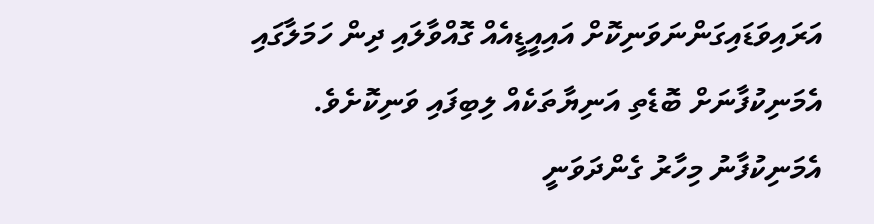އަރައިވަޑައިގަންނަވަނިކޮށް އައިއީޑީއެއް ގޮއްވާލައި ދިން ހަމަލާގައި އެމަނިކުފާނަށް ބޮޑެތި އަނިޔާތަކެއް ލިބިފައި ވަނިކޮށެވެ. އެމަނިކުފާނު މިހާރު ގެންދަވަނީ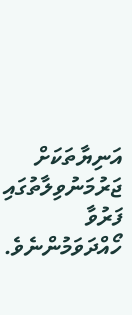އަނިޔާތަކަށް ޖަރުމަނުވިލާތުގައި ފަރުވާ ހޯއްދަވަމުންނެވެ.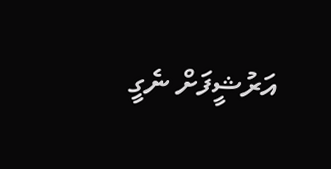އަރުޝީފަށް ނެގީ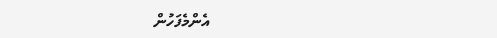އެންމެފަހުން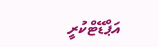އަޕްޑޭޓްކުރީ